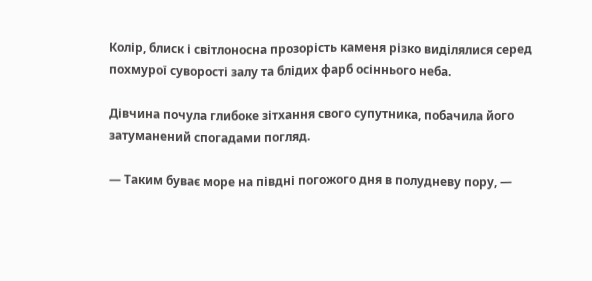Колір, блиск і світлоносна прозорість каменя різко виділялися серед похмурої суворості залу та блідих фарб осіннього неба.

Дівчина почула глибоке зітхання свого супутника, побачила його затуманений спогадами погляд.

— Таким буває море на півдні погожого дня в полудневу пору, —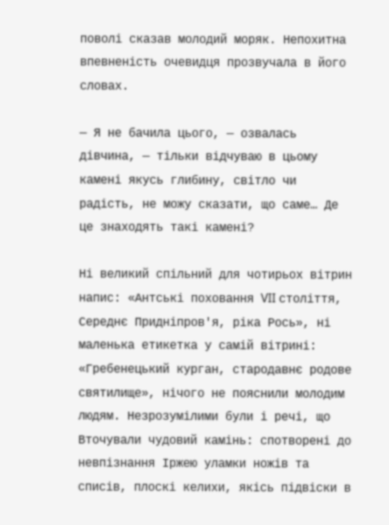поволі сказав молодий моряк. Непохитна впевненість очевидця прозвучала в його словах.

— Я не бачила цього, — озвалась дівчина, — тільки відчуваю в цьому камені якусь глибину, світло чи радість, не можу сказати, що саме… Де це знаходять такі камені?

Ні великий спільний для чотирьох вітрин напис: «Антські поховання VII століття, Середнє Придніпров'я, ріка Рось», ні маленька етикетка у самій вітрині: «Гребенецький курган, стародавнє родове святилище», нічого не пояснили молодим людям. Незрозумілими були і речі, що Вточували чудовий камінь: спотворені до невпізнання Іржею уламки ножів та списів, плоскі келихи, якісь підвіски в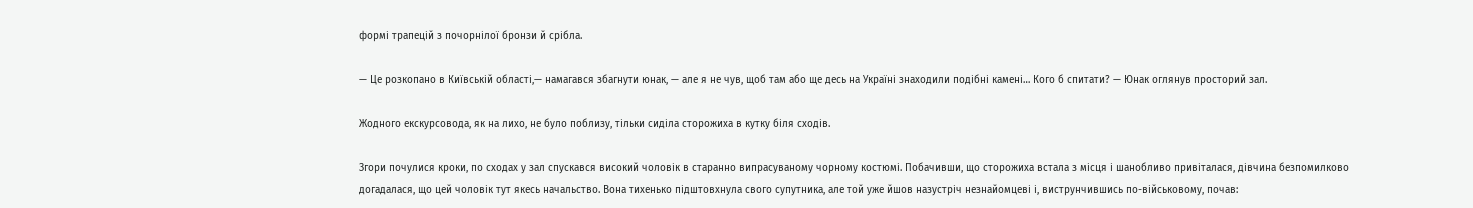формі трапецій з почорнілої бронзи й срібла.

— Це розкопано в Київській області,— намагався збагнути юнак, — але я не чув, щоб там або ще десь на Україні знаходили подібні камені… Кого б спитати? — Юнак оглянув просторий зал.

Жодного екскурсовода, як на лихо, не було поблизу, тільки сиділа сторожиха в кутку біля сходів.

Згори почулися кроки, по сходах у зал спускався високий чоловік в старанно випрасуваному чорному костюмі. Побачивши, що сторожиха встала з місця і шанобливо привіталася, дівчина безпомилково догадалася, що цей чоловік тут якесь начальство. Вона тихенько підштовхнула свого супутника, але той уже йшов назустріч незнайомцеві і, виструнчившись по-військовому, почав: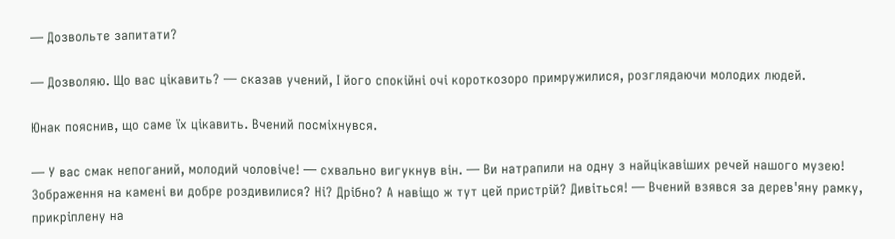— Дозвольте запитати?

— Дозволяю. Що вас цікавить? — сказав учений, І його спокійні очі короткозоро примружилися, розглядаючи молодих людей.

Юнак пояснив, що саме їх цікавить. Вчений посміхнувся.

— У вас смак непоганий, молодий чоловіче! — схвально вигукнув він. — Ви натрапили на одну з найцікавіших речей нашого музею! Зображення на камені ви добре роздивилися? Ні? Дрібно? А навіщо ж тут цей пристрій? Дивіться! — Вчений взявся за дерев'яну рамку, прикріплену на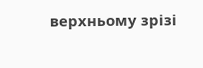верхньому зрізі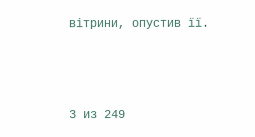вітрини, опустив її.



3 из 249